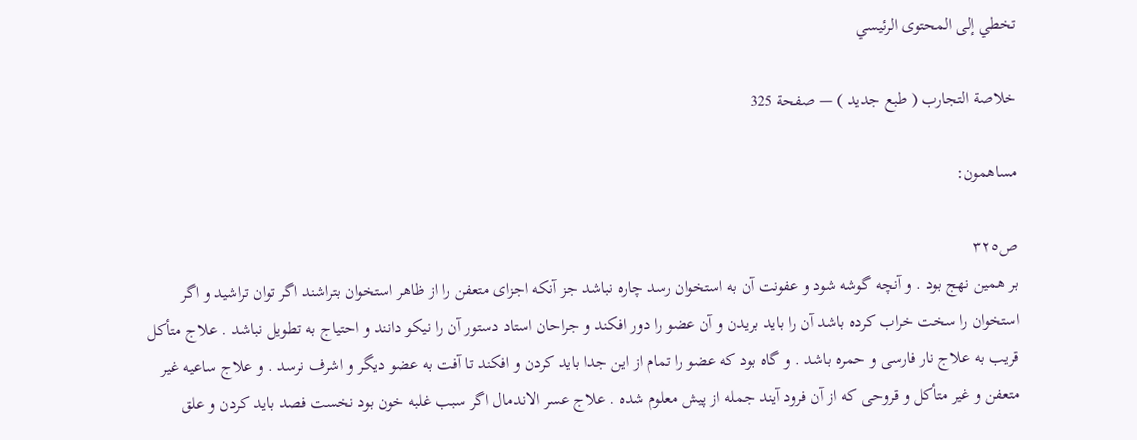تخطي إلى المحتوى الرئيسي

خلاصة التجارب ( طبع جديد ) — صفحة 325

مساهمون:

ص٣٢٥
بر همين نهج بود . و آنچه گوشه شود و عفونت آن به استخوان رسد چاره نباشد جز آنكه اجزاى متعفن را از ظاهر استخوان بتراشند اگر توان تراشيد و اگر استخوان را سخت خراب كرده باشد آن را بايد بريدن و آن عضو را دور افكند و جراحان استاد دستور آن را نيكو دانند و احتياج به تطويل نباشد . علاج متأكل قريب به علاج نار فارسى و حمره باشد . و گاه بود كه عضو را تمام از اين جدا بايد كردن و افكند تا آفت به عضو ديگر و اشرف نرسد . و علاج ساعيه غير متعفن و غير متأكل و قروحى كه از آن فرود آيند جمله از پيش معلوم شده . علاج عسر الاندمال اگر سبب غلبه خون بود نخست فصد بايد كردن و علق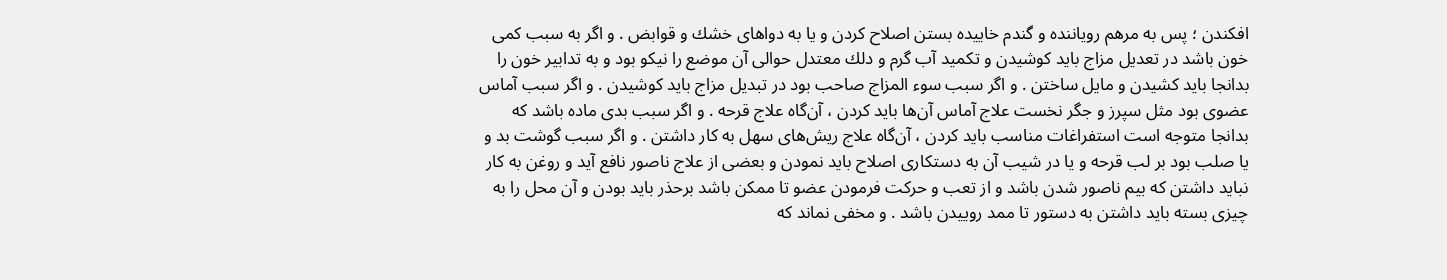افكندن ؛ پس به مرهم روياننده و گندم خاييده بستن اصلاح كردن و يا به دواهاى خشك و قوابض . و اگر به سبب كمى خون باشد در تعديل مزاج بايد كوشيدن و تكميد آب گرم و دلك معتدل حوالى آن موضع را نيكو بود و به تدابير خون را بدانجا بايد كشيدن و مايل ساختن . و اگر سبب سوء المزاج صاحب بود در تبديل مزاج بايد كوشيدن . و اگر سبب آماس عضوى بود مثل سپرز و جگر نخست علاج آماس آن‌ها بايد كردن ، آن‌گاه علاج قرحه . و اگر سبب بدى ماده باشد كه بدانجا متوجه است استفراغات مناسب بايد كردن ، آن‌گاه علاج ريش‌هاى سهل به كار داشتن . و اگر سبب گوشت بد و يا صلب بود بر لب قرحه و يا در شيب آن به دستكارى اصلاح بايد نمودن و بعضى از علاج ناصور نافع آيد و روغن به كار نبايد داشتن كه بيم ناصور شدن باشد و از تعب و حركت فرمودن عضو تا ممكن باشد برحذر بايد بودن و آن محل را به چيزى بسته بايد داشتن به دستور تا ممد روييدن باشد . و مخفى نماند كه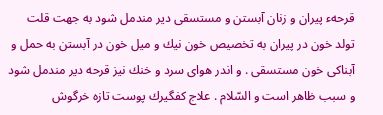قرحهء پيران و زنان آبستن و مستسقى دير مندمل شود به جهت قلت تولد خون در پيران به تخصيص خون نيك و ميل خون در آبستن به حمل و آبناكى خون مستسقى . و اندر هواى سرد و خنك نيز قرحه دير مندمل شود و سبب ظاهر است و السّلام . علاج كفگيرك پوست تازه خرگوش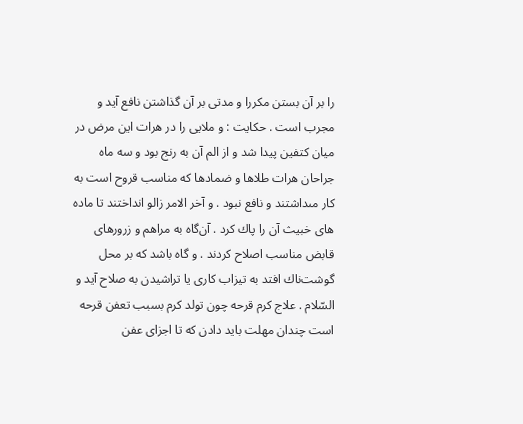را بر آن بستن مكررا و مدتى بر آن گذاشتن نافع آيد و مجرب است . حكايت : و ملايى را در هرات اين مرض در ميان كتفين پيدا شد و از الم آن به رنج بود و سه ماه جراحان هرات طلاها و ضمادها كه مناسب قروح است به كار مىداشتند و نافع نبود . و آخر الامر زالو انداختند تا ماده هاى خبيث آن را پاك كرد . آن‌گاه به مراهم و زرورهاى قابض مناسب اصلاح كردند . و گاه باشد كه بر محل گوشت‌ناك افتد به تيزاب كارى يا تراشيدن به صلاح آيد و السّلام . علاج كرم قرحه چون تولد كرم بسبب تعفن قرحه است چندان مهلت بايد دادن كه تا اجزاى عفن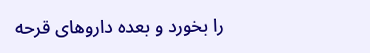را بخورد و بعده داروهاى قرحه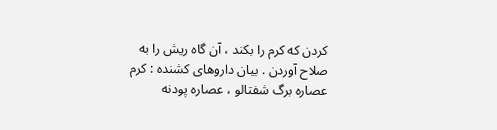كردن كه كرم را بكند ، آن گاه ريش را به صلاح آوردن . بيان داروهاى كشنده : كرم عصاره برگ شفتالو ، عصاره پودنه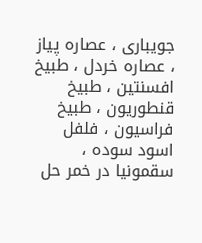جويبارى ، عصاره پياز ، عصاره خردل ، طبيخ افسنتين ، طبيخ قنطوريون ، طبيخ فراسيون ، فلفل اسود سوده ، سقمونيا در خمر حل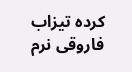كرده تيزاب فاروقى نرم